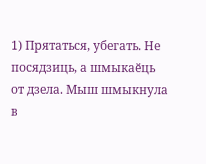1) Прятаться, убегать. Не посядзиць, а шмыкаӗць от дзела. Мыш шмыкнула в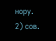нору.
2) сов.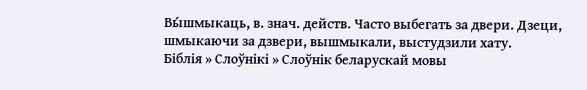Вы́шмыкаць, в. знач. действ. Часто выбегать за двери. Дзеци, шмыкаючи за дзвери, вышмыкали, выстудзили хату.
Біблія » Слоўнікі » Слоўнік беларускай мовы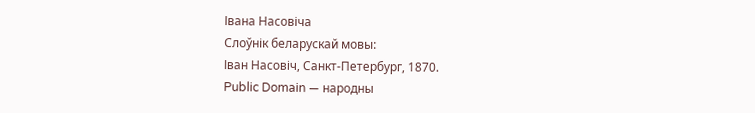Івана Насовіча
Слоўнік беларускай мовы:
Іван Насовіч, Санкт-Петербург, 1870.
Public Domain — народны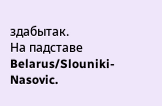здабытак.
На падставе Belarus/Slouniki-Nasovic.